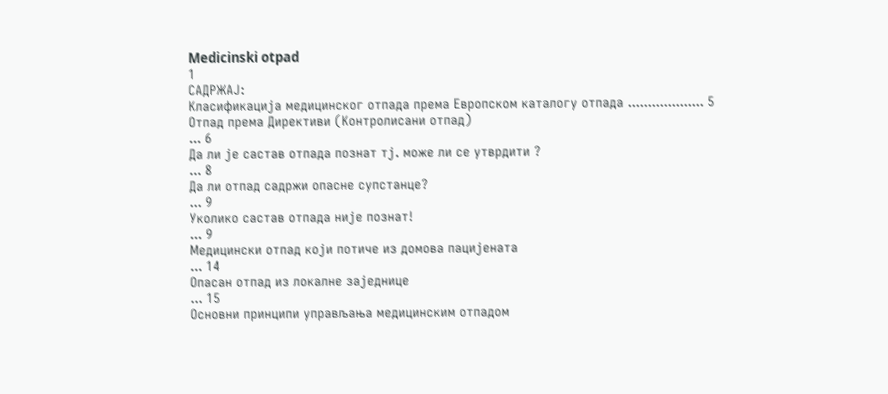Medicinski otpad
1
САДРЖАЈ:
Класификација медицинског отпада према Европском каталогу отпада ................... 5
Отпад према Директиви (Контролисани отпад)
... 6
Да ли је састав отпада познат тј. може ли се утврдити ?
... 8
Да ли отпад садржи опасне супстанце?
... 9
Уколико састав отпада није познат!
... 9
Медицински отпад који потиче из домова пацијената
... 14
Опасан отпад из локалне заједнице
... 15
Основни принципи управљања медицинским отпадом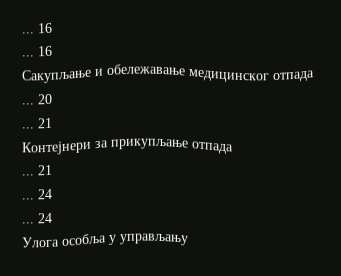... 16
... 16
Сакупљање и обележавање медицинског отпада ... 20
... 21
Контејнери за прикупљање отпада
... 21
... 24
... 24
Улога особља у управљању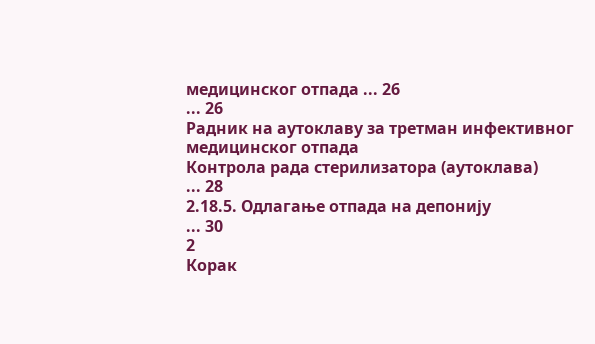медицинског отпада ... 26
... 26
Радник на аутоклаву за третман инфективног медицинског отпада
Контрола рада стерилизатора (аутоклава)
... 28
2.18.5. Одлагање отпада на депонију
... 30
2
Корак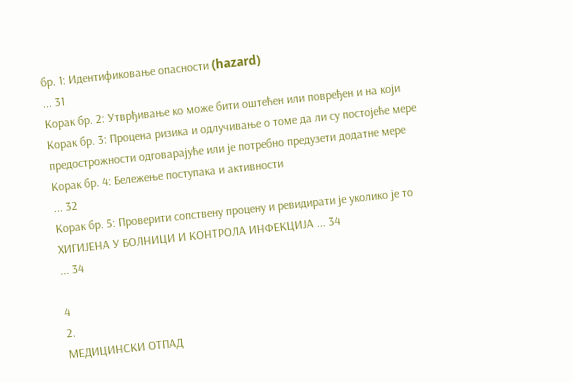бр. 1: Идентификовање опасности (hazard)
... 31
Корак бр. 2: Утврђивање ко може бити оштећен или повређен и на који
Корак бр. 3: Процена ризика и одлучивање о томе да ли су постојеће мере
предострожности одговарајуће или је потребно предузети додатне мере
Корак бр. 4: Бележење поступака и активности
... 32
Корак бр. 5: Проверити сопствену процену и ревидирати је уколико је то
ХИГИЈЕНА У БОЛНИЦИ И КОНТРОЛА ИНФЕКЦИЈА ... 34
... 34

4
2.
МЕДИЦИНСКИ ОТПАД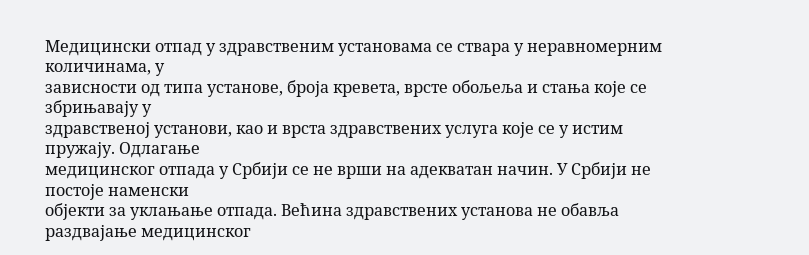Медицински отпад у здравственим установама се ствара у неравномерним количинама, у
зависности од типа установе, броја кревета, врсте обољеља и стања које се збрињавају у
здравственој установи, као и врста здравствених услуга које се у истим пружају. Одлагање
медицинског отпада у Србији се не врши на адекватан начин. У Србији не постоје наменски
објекти за уклањање отпада. Већина здравствених установа не обавља раздвајање медицинског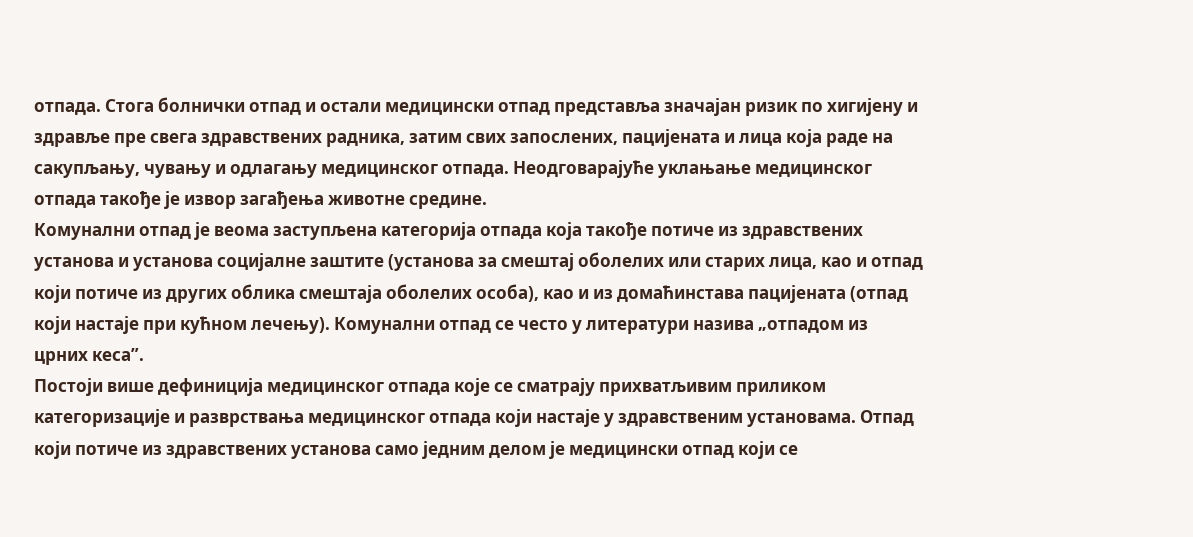отпада. Стога болнички отпад и остали медицински отпад представља значајан ризик по хигијену и
здравље пре свега здравствених радника, затим свих запослених, пацијената и лица која раде на
сакупљању, чувању и одлагању медицинског отпада. Неодговарајуће уклањање медицинског
отпада такође је извор загађења животне средине.
Комунални отпад је веома заступљена категорија отпада која такође потиче из здравствених
установа и установа социјалне заштите (установа за смештај оболелих или старих лица, као и отпад
који потиче из других облика смештаја оболелих особа), као и из домаћинстава пацијената (отпад
који настаје при кућном лечењу). Комунални отпад се често у литератури назива „отпадом из
црних кеса”.
Постоји више дефиниција медицинског отпада које се сматрају прихватљивим приликом
категоризације и разврствања медицинског отпада који настаје у здравственим установама. Отпад
који потиче из здравствених установа само једним делом је медицински отпад који се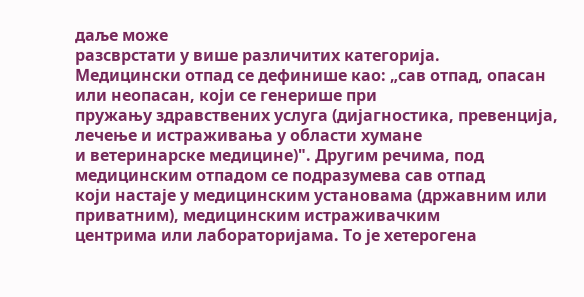даље може
разсврстати у више различитих категорија.
Медицински отпад се дефинише као: „сав отпад, опасан или неопасан, који се генерише при
пружању здравствених услуга (дијагностика, превенција, лечење и истраживања у области хумане
и ветеринарске медицине)". Другим речима, под медицинским отпадом се подразумева сав отпад
који настаје у медицинским установама (државним или приватним), медицинским истраживачким
центрима или лабораторијама. То је хетерогена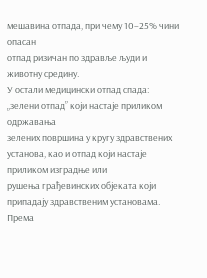мешавина отпада, при чему 10–25% чини опасан
отпад ризичан по здравље људи и животну средину.
У остали медицински отпад спада: „зелени отпад” који настаје приликом одржавања
зелених површина у кругу здравствених установа, као и отпад који настаје приликом изградње или
рушења грађевинских објеката који припадају здравственим установама.
Према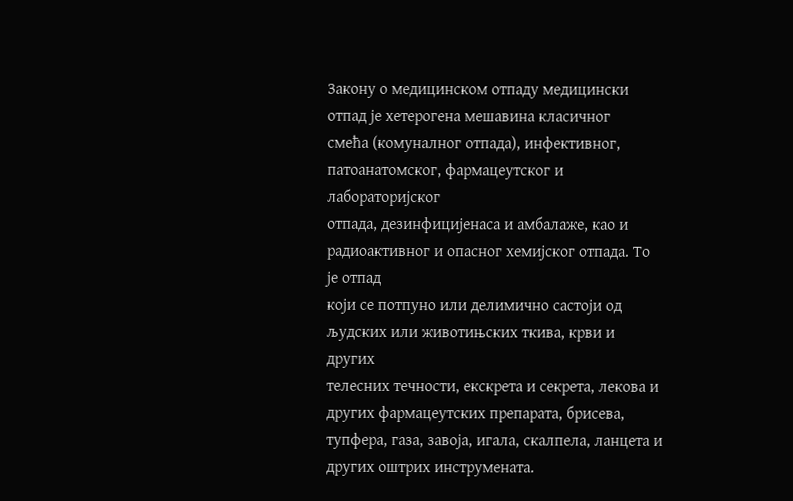Закону о медицинском отпаду медицински отпад је хетерогена мешавина класичног
смећа (комуналног отпада), инфективног, патоанатомског, фармацеутског и лабораторијског
отпада, дезинфицијенаса и амбалаже, као и радиоактивног и опасног хемијског отпада. То је отпад
који се потпуно или делимично састоји од људских или животињских ткива, крви и других
телесних течности, екскрета и секрета, лекова и других фармацеутских препарата, брисева,
тупфера, газа, завоја, игала, скалпела, ланцета и других оштрих инструмената.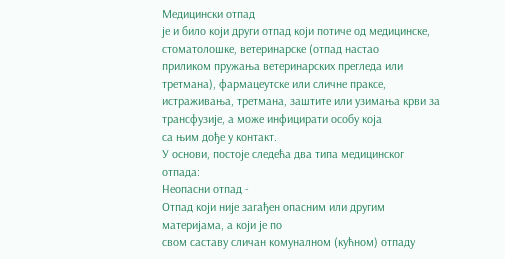Медицински отпад
је и било који други отпад који потиче од медицинске, стоматолошке, ветеринарске (отпад настао
приликом пружања ветеринарских прегледа или третмана), фармацеутске или сличне праксе,
истраживања, третмана, заштите или узимања крви за трансфузије, а може инфицирати особу која
са њим дође у контакт.
У основи, постоје следећа два типа медицинског отпада:
Неопасни отпад -
Отпад који није загађен опасним или другим материјама, а који је по
свом саставу сличан комуналном (кућном) отпаду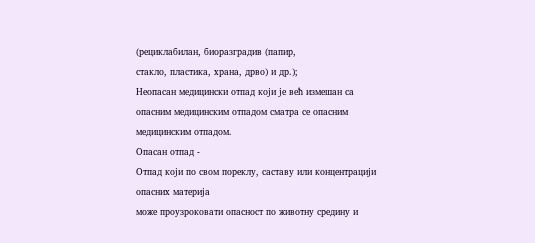(рециклабилан, биоразградив (папир,
стакло, пластика, храна, дрво) и др.);
Неопасан медицински отпад који је већ измешан са
опасним медицинским отпадом сматра се опасним медицинским отпадом.
Опасан отпад -
Oтпад који по свом пореклу, саставу или концентрацији опасних материја
може проузроковати опасност по животну средину и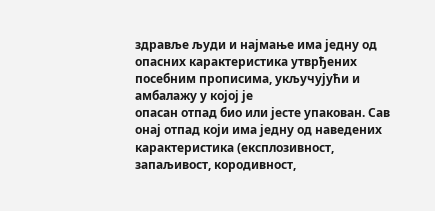здравље људи и најмање има једну од
опасних карактеристика утврђених посебним прописима, укључујући и амбалажу у којој је
опасан отпад био или јесте упакован. Сав онај отпад који има једну од наведених
карактеристика (експлозивност, запаљивост, кородивност,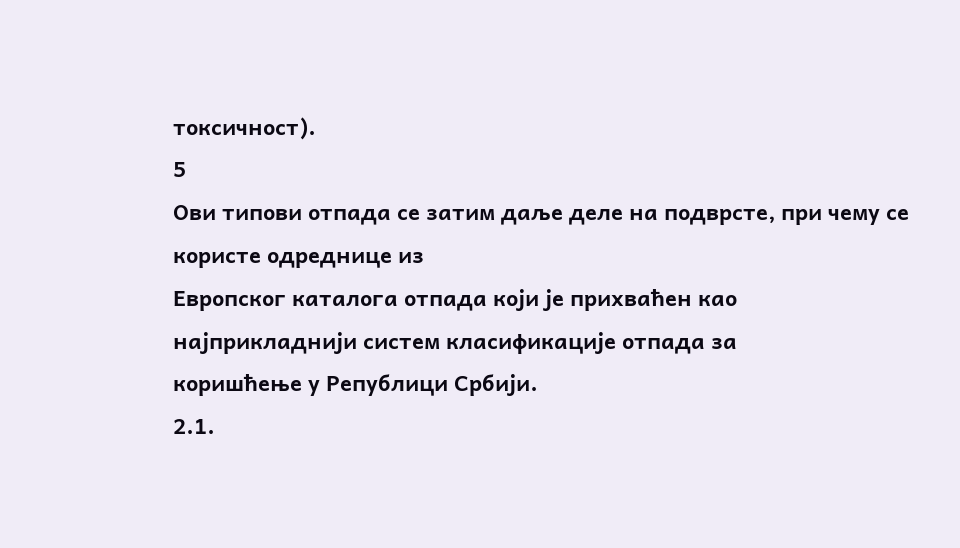токсичност).
5
Ови типови отпада се затим даље деле на подврсте, при чему се користе одреднице из
Европског каталога отпада који је прихваћен као најприкладнији систем класификације отпада за
коришћење у Републици Србији.
2.1.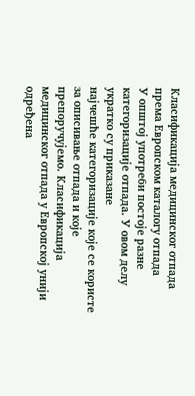Класификација медицинског отпада према Европском каталогу отпада
У општој употреби постоје разне категоризације отпада. У овом делу укратко су приказане
најчешће категоризације које се користе за описивање отпада и које препоручујемо. Класификација
медицинског отпада у Европској унији одређена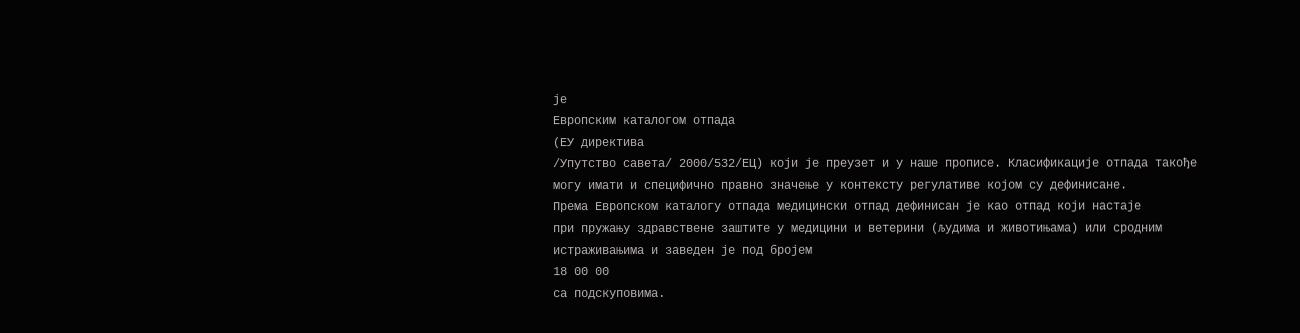је
Европским каталогом отпада
(ЕУ директива
/Упутство савета/ 2000/532/ЕЦ) који је преузет и у наше прописе. Класификације отпада такође
могу имати и специфично правно значење у контексту регулативе којом су дефинисане.
Према Европском каталогу отпада медицински отпад дефинисан је као отпад који настаје
при пружању здравствене заштите у медицини и ветерини (људима и животињама) или сродним
истраживањима и заведен је под бројем
18 00 00
са подскуповима.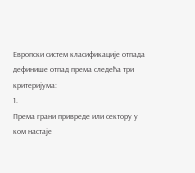Европски систем класификације отпада дефинише отпад према следећа три критеријума:
1.
Према грани привреде или сектору у ком настаје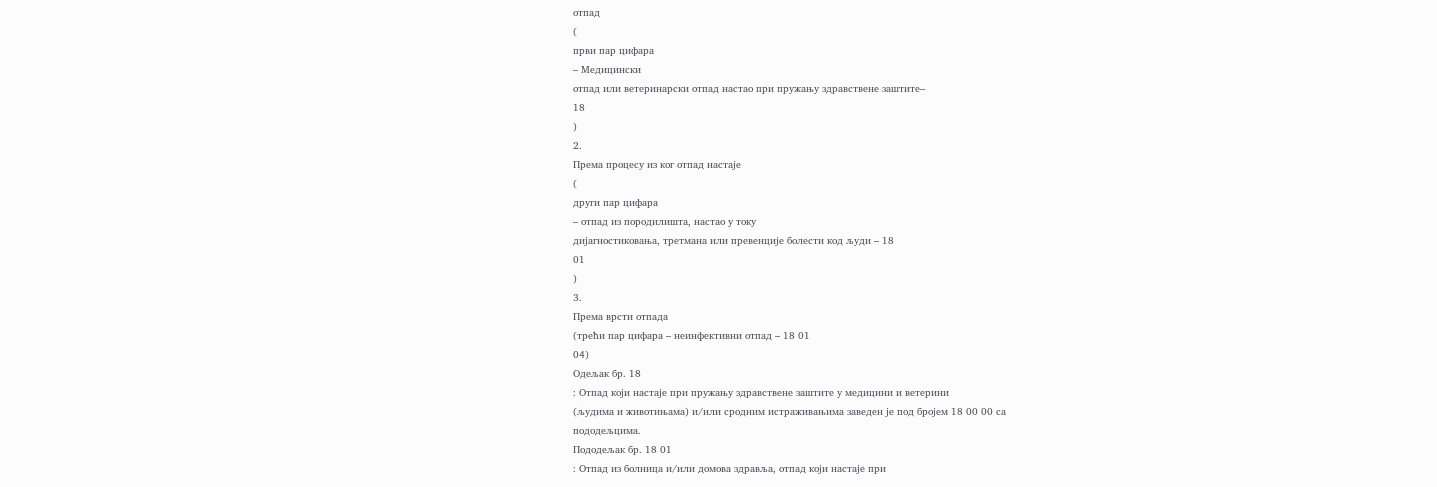отпад
(
први пар цифара
– Медицински
отпад или ветеринарски отпад настао при пружању здравствене заштите–
18
)
2.
Према процесу из ког отпад настаје
(
други пар цифара
– отпад из породилишта, настао у току
дијагностиковања, третмана или превенције болести код људи – 18
01
)
3.
Према врсти отпада
(трећи пар цифара – неинфективни отпад – 18 01
04)
Одељак бр. 18
: Отпад који настаје при пружању здравствене заштите у медицини и ветерини
(људима и животињама) и/или сродним истраживањима заведен је под бројем 18 00 00 са
пододељцима.
Пододељак бр. 18 01
: Отпад из болница и/или домова здравља, отпад који настаје при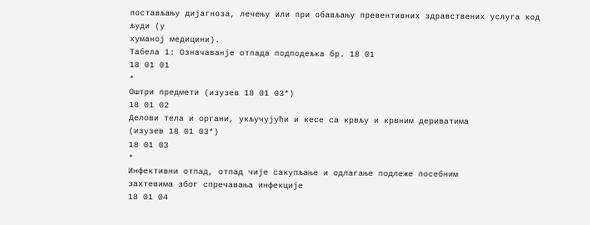постављању дијагноза, лечењу или при обављању превентивних здравствених услуга код људи (у
хуманој медицини).
Табела 1: Означаванје отпада подподељка бр. 18 01
18 01 01
*
Оштри предмети (изузев 18 01 03*)
18 01 02
Делови тела и органи, укључујући и кесе са крвљу и крвним дериватима
(изузев 18 01 03*)
18 01 03
*
Инфективни отпад, отпад чије сакупљање и одлагање подлеже посебним
захтевима због спречавања инфекције
18 01 04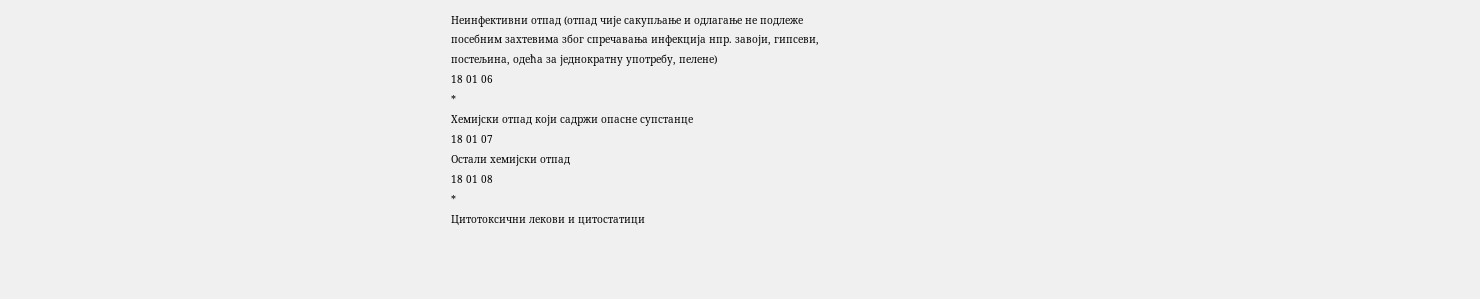Неинфективни отпад (отпад чије сакупљање и одлагање не подлеже
посебним захтевима због спречавања инфекција нпр. завоји, гипсеви,
постељина, одећа за једнократну употребу, пелене)
18 01 06
*
Хемијски отпад који садржи опасне супстанце
18 01 07
Остали хемијски отпад
18 01 08
*
Цитотоксични лекови и цитостатици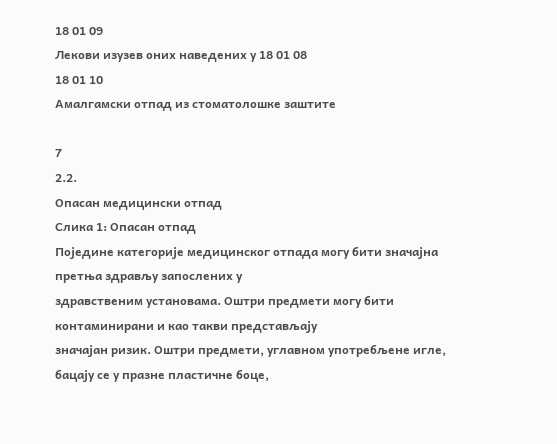18 01 09
Лекови изузев оних наведених у 18 01 08
18 01 10
Амалгамски отпад из стоматолошке заштите

7
2.2.
Опасан медицински отпад
Слика 1: Опасан отпад
Поједине категорије медицинског отпада могу бити значајна претња здрављу запослених у
здравственим установама. Оштри предмети могу бити контаминирани и као такви представљају
значајан ризик. Оштри предмети, углавном употребљене игле, бацају се у празне пластичне боце,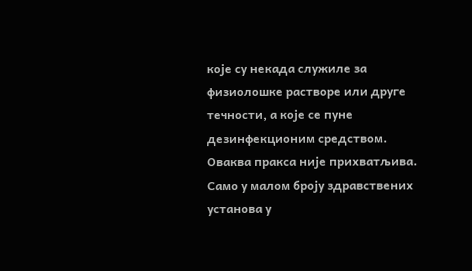које су некада служиле за физиолошке растворе или друге течности, а које се пуне
дезинфекционим средством. Оваква пракса није прихватљива. Само у малом броју здравствених
установа у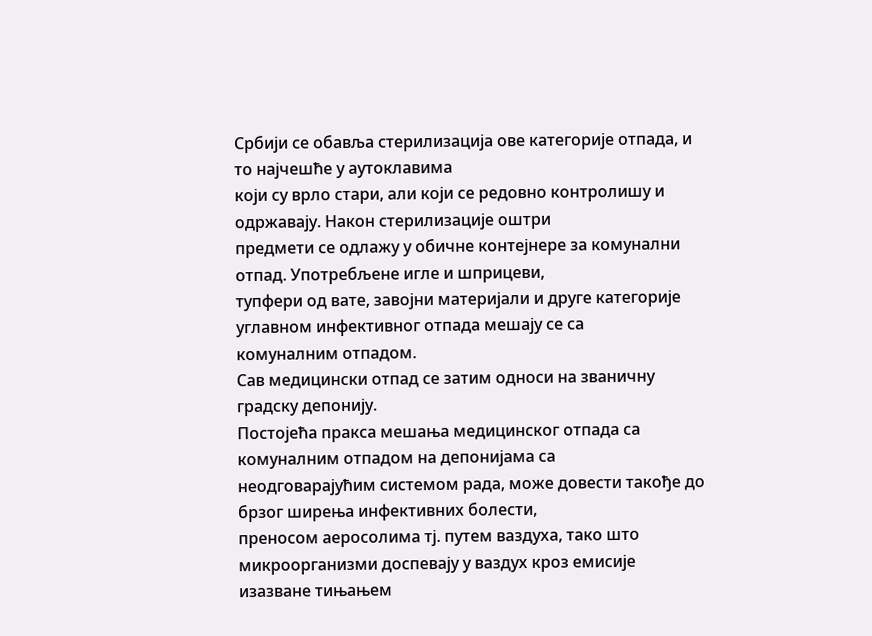Србији се обавља стерилизација ове категорије отпада, и то најчешће у аутоклавима
који су врло стари, али који се редовно контролишу и одржавају. Након стерилизације оштри
предмети се одлажу у обичне контејнере за комунални отпад. Употребљене игле и шприцеви,
тупфери од вате, завојни материјали и друге категорије углавном инфективног отпада мешају се са
комуналним отпадом.
Сав медицински отпад се затим односи на званичну градску депонију.
Постојећа пракса мешања медицинског отпада са комуналним отпадом на депонијама са
неодговарајућим системом рада, може довести такође до брзог ширења инфективних болести,
преносом аеросолима тј. путем ваздуха, тако што микроорганизми доспевају у ваздух кроз емисије
изазване тињањем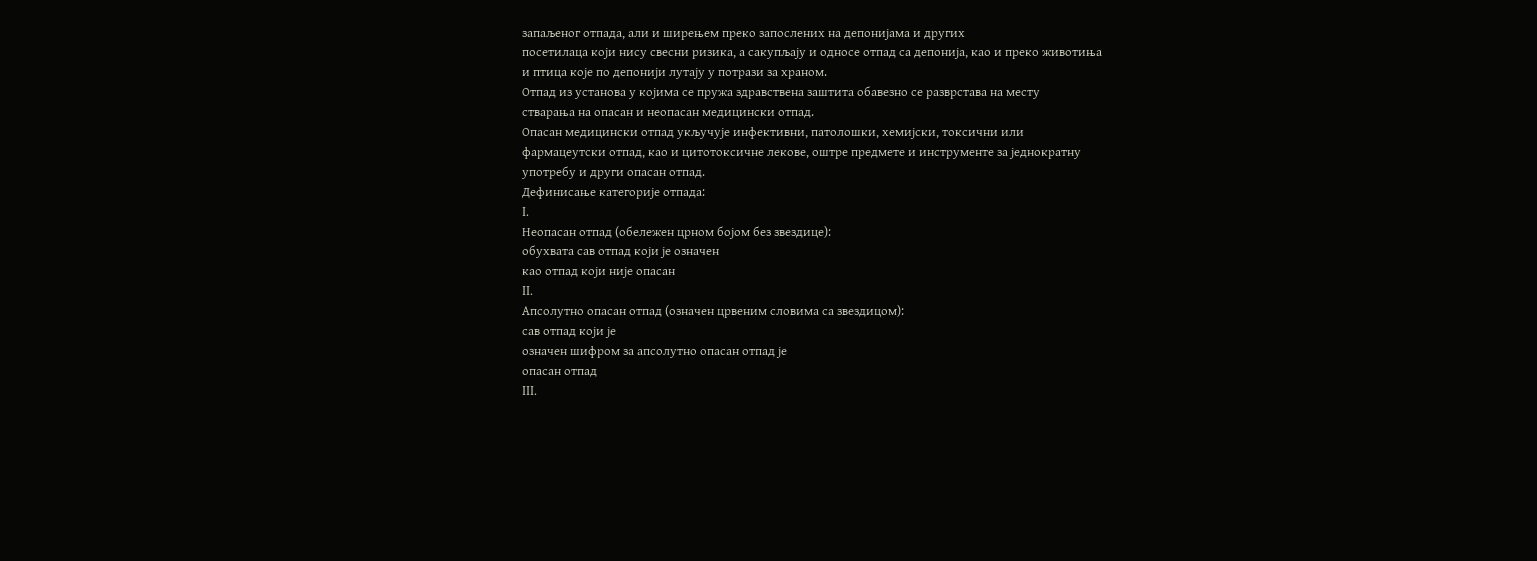запаљеног отпада, али и ширењем преко запослених на депонијама и других
посетилаца који нису свесни ризика, а сакупљају и односе отпад са депонија, као и преко животиња
и птица које по депонији лутају у потрази за храном.
Отпад из установа у којима се пружа здравствена заштита обавезно се разврстава на месту
стварања на опасан и неопасан медицински отпад.
Опасан медицински отпад укључује инфективни, патолошки, хемијски, токсични или
фармацеутски отпад, као и цитотоксичне лекове, оштре предмете и инструменте за једнократну
употребу и други опасан отпад.
Дефинисање категорије отпада:
I.
Неопасан отпад (обележен црном бојом без звездице):
обухвата сав отпад који је означен
као отпад који није опасан
II.
Апсолутно опасан отпад (означен црвеним словима са звездицом):
сав отпад који је
означен шифром за апсолутно опасан отпад је
опасан отпад
III.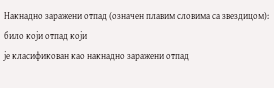Накнадно заражени отпад (означен плавим словима са звездицом):
било који отпад који
је класификован као накнадно заражени отпад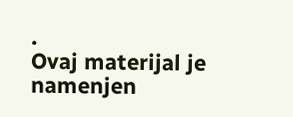.
Ovaj materijal je namenjen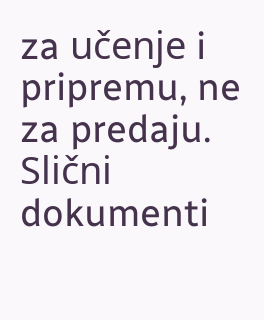za učenje i pripremu, ne za predaju.
Slični dokumenti